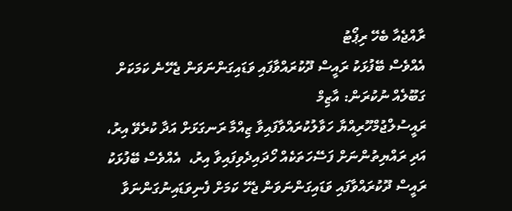ރާއްޖެއާ ބެހޭ ރިޕޯޓު
އެއްވެސް ބޭފުޅަކު ރައީސް ދޫކުރައްވާފައި ވަޑައިގަންނަވަން ޖެހޭނެ ކަމަކަށް ގަބޫލެއް ނުކުރަން: އާޒިމް
ރައީސުލްޖުމްހޫރިއްޔާ ހަވާލުކުރައްވާފައިވާ ޒިއްމާ ރަނގަޅަށް އަދާ ކުރެވޭ އިރު، އަދި ރައްޔިތުންނަށް ފަސޭހަތަކެއް ހޯދައިދެވިފައިވާ އިރު،  އެއްވެސް ބޭފުޅަކު ރައީސް ދޫކުރައްވާފައި ވަޑައިގަންނަވަން ޖެހޭ ކަމަށް ފެނިވަޑައިނުގަންނަވާ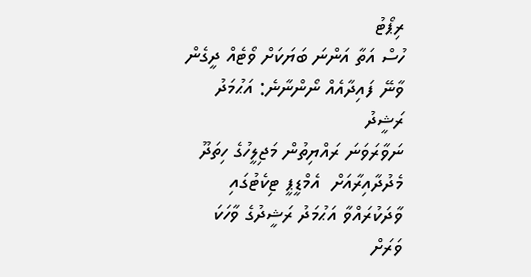ރިޕޯޓު
ހުސް އަތާ އަންނަ ބަޔަކަށް ވޯޓެއް ދީގެން ވާނޭ ފައިދާއެއް ނޯންނާނެ: އަޙުމަދު ރަޝީދު
ނަވާރަވަނަ ރައްޔިތުން މަޖިލީހުގެ ހިތަދޫ މެދުދާއިރާއަށް  އެމްޑީޕީ ޓިކެޓުގައި ވާދަކުރައްވާ އަޙުމަދު ރަޝީދުގެ ވާހަކަ ވަރަށް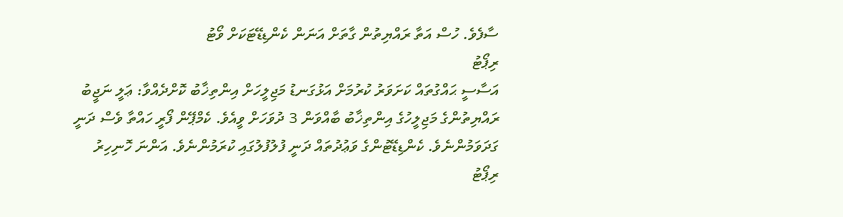ސާފެވެ. ހުސް އަތާ ރައްޔިތުން ގާތަށް އަނަން ކެންޑިޑޭޓަކަށް ވޯޓު
ރިޕޯޓު
އަސާސީ ޙައްގުތައް ކަށަވަރު ކުރުމަށް އަޅުގަނޑު މަޖިލީހަށް އިންތިޚާބު ކޮށްދެއްވާ: ޢަލީ ނަޖީބު
ރައްޔިތުންގެ މަޖިލީހުގެ އިންތިޚާބު ބާއްވަން 3 ދުވަހަށް ވީއެވެ. ކެމްޕޭން ފޯރީ ހައްތާ ވެސް ދަނީ ގަދަވަމުންނެވެ. ކެންޑިޑޭޓުންގެ ވަޢުދުތައް ދަނީ ފުލުފުލުގައި ކުރަމުންނެވެ. އަންނަ ހޮނިހިރު
ރިޕޯޓު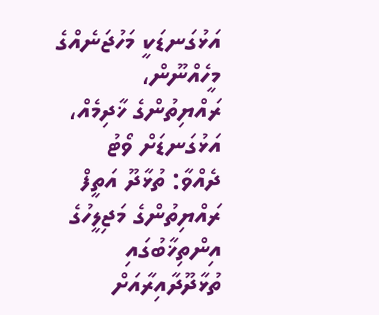އަޅުގަނޑަކީ މަހުޖަނެއްގެ މީހެއްނޫން، ރައްޔިތުންގެ ޚާދިމެއް، އަޅުގަނޑަށް ވޯޓު ދެއްވާ: ތުޅާދޫ އަތީފް
ރައްޔިތުންގެ މަޖިލީހުގެ އިންތިޚާބުގައި ތުޅާދޫދާއިރާއަށް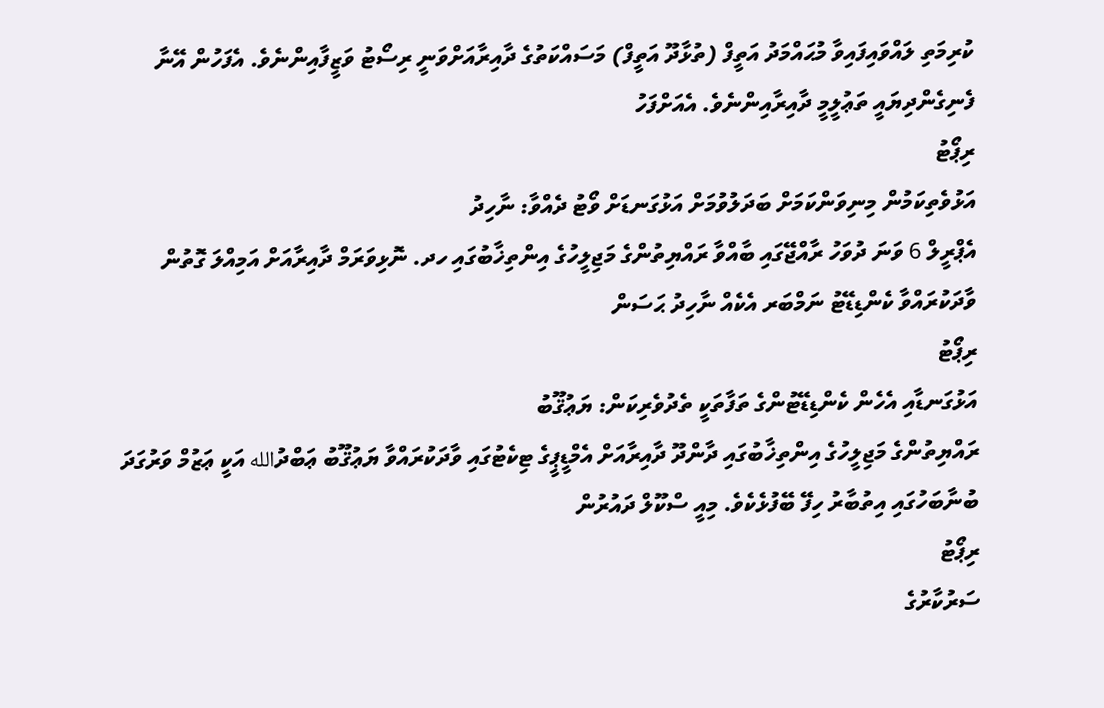ކުރިމަތި ލައްވައިފައިވާ މުޙައްމަދު އަތީފް (ތުޅާދޫ އަތީފް) މަސައްކަތުގެ ދާއިރާއަށްވަނީ ރިސޯޓު ވަޒީފާއިންނެވެ. އެފަހުން އޭނާ ފެނިގެންދިޔައީ ތަޢުލީމީ ދާއިރާއިންނެވެ. އެއަށްފަހު
ރިޕޯޓު
އަޅުވެތިކަމުން މިނިވަންކަމަށް ބަދަލުވުމަށް އަޅުގަނޑަށް ވޯޓު ދެއްވާ: ނާހިދު
އެޕްރީލް 6 ވަނަ ދުވަހު ރާއްޖޭގައި ބާއްވާ ރައްޔިތުންގެ މަޖިލީހުގެ އިންތިޚާބުގައި ހދ. ނޮޅިވަރަމް ދާއިރާއަށް އަމިއްލަ ގޮތުން ވާދަކުރައްވާ ކެންޑިޑޭޓު ނަމްބަރ އެކެއް ނާހިދު ޙަސަން
ރިޕޯޓު
އަޅުގަނޑާއި އެހެން ކެންޑިޑޭޓުންގެ ތަފާތަކީ ތެދުވެރިކަން: ޔަޢުޤޫބު
ރައްޔިތުންގެ މަޖިލީހުގެ އިންތިޚާބުގައި ދާންދޫ ދާއިރާއަށް އެމްޑީޕީގެ ޓިކެޓުގައި ވާދަކުރައްވާ ޔަޢުޤޫބު ޢަބްދުالله އަކީ ޢަޒުމް ވަރުގަދަ ބުނާބަހުގައި އިތުބާރު ހިފޭ ބޭފުޅެކެވެ. މިއީ ސްކޫލް ދައުރުން
ރިޕޯޓު
ސަރުކާރުގެ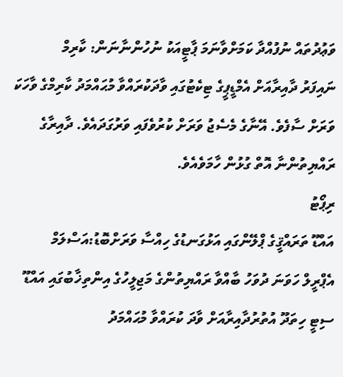ވަޢުދުތައް ނުފުއްދާ ކަމަށްވާނަމަ ޕާޓީއަކު ނުހުންނާނަން: ކާރިމް
ނައިފަރު ދާއިރާއަށް އެމްޑީޕީގެ ޓިކެޓުގައި ވާދަކުރައްވާ މުޙައްމަދު ކާރިމްގެ ވާހަކަ ވަރަށް ސާފެވެ. އޭނާގެ މެސެޖު ވަރަށް ކުރުވެފައި ވަރުގަދައެވެ. ދާއިރާގެ ރައްޔިތުންނާ އޮތް ގުޅުން ހާމަވެއެވެ.
ރިޕޯޓު
އައްޑޫ ތަރައްޤީގެ ޕްލޭންގައި އަޅުގަނޑުގެ ހިއްސާ ވަރަށްބޮޑު:އަސްލަމް
އެޕްރީލް ހަވަނަ ދުވަހު ބާއްވާ ރައްޔިތުންގެ މަޖިލީހުގެ އިންތިޚާބުގައި އައްޑޫ ސިޓީ ހިތަދޫ އުތުރުދާއިރާއަށް ވާދަ ކުރައްވާ މުޙައްމަދު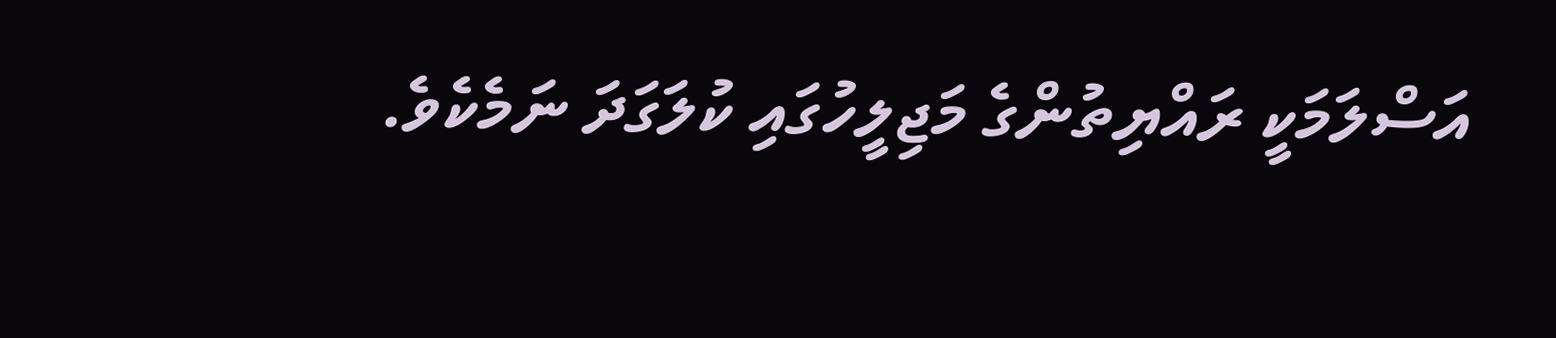އަސްލަމަކީ ރައްޔިތުންގެ މަޖިލީހުގައި ކުލަގަދަ ނަމެކެވެ.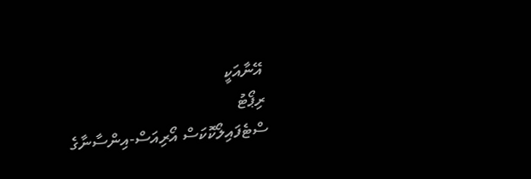އޭނާއަކީ
ރިޕޯޓު
ސްޓެފައިލޯކޮކަސް އޯރިއަސް-އިންސާނާގެ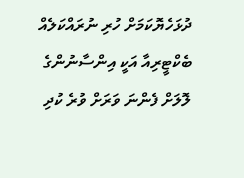ދުޅަހެޔޮކަމަށް ހުރި ނުރައްކަލެއް
ބެކްޓީރިއާ އަކީ އިންސާނުންގެ ލޮލަށް ފެންނަ ވަރަށް ވުރެ ކުދި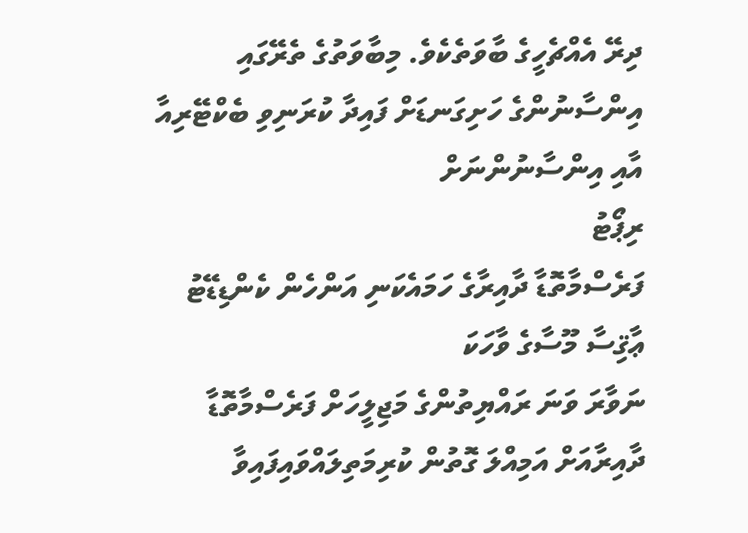ދިރޭ އެއްޗެހީގެ ބާވަތެކެވެ. މިބާވަތުގެ ތެރޭގައި އިންސާނުންގެ ހަށިގަނޑަށް ފައިދާ ކުރަނިވި ބެކްޓޭރިއާ އާއި އިންސާނުންނަށް
ރިޕޯޓު
ފަރެސްމާތޮޑާ ދާއިރާގެ ހަމައެކަނި އަންހެން ކެންޑިޑޭޓު ޢާޤިސާ މޫސާގެ ވާހަކަ
ނަވާރަ ވަނަ ރައްޔިތުންގެ މަޖިލީހަށް ފަރެސްމާތޮޑާ ދާއިރާއަށް އަމިއްލަ ގޮތުން ކުރިމަތިލައްވައިފައިވާ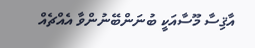އާޤިސާ މޫސާއަކީ ބުނަންބޭނުންވާ އެއްޗެއް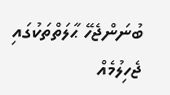ބުނަންޖެހޭ ޙާލަތްތަކުގައި ޖެހިލުމެއް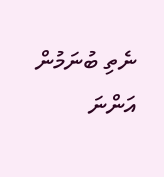ނެތި ބުނަމުން އަންނަ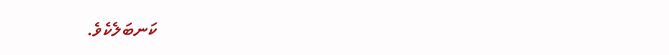ކަނބަލެކެވެ.